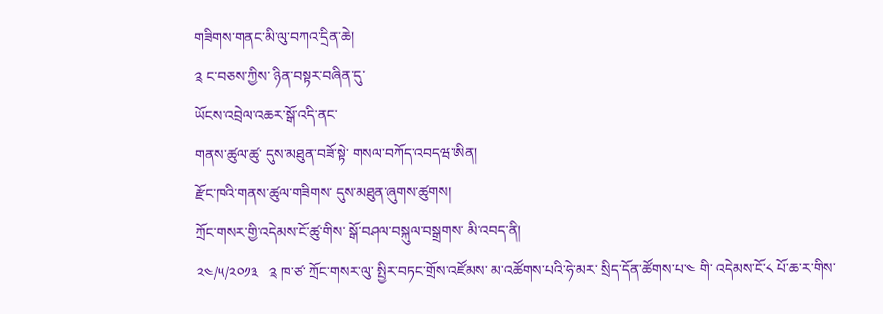གཟིགས་གནང་མི་ལུ་བཀའ་དྲིན་ཆེ།
༉ ང་བཅས་ཀྱིས་ ཉིན་བསྟར་བཞིན་དུ་
ཡོངས་འབྲེལ་འཆར་སྒོ་འདི་ནང་
གནས་ཚུལ་ཚུ་ དུས་མཐུན་བཟོ་སྟེ་ གསལ་བཀོད་འབདཝ་ཨིན།
རྫོང་ཁའི་གནས་ཚུལ་གཟིགས་ དུས་མཐུན་ཞུགས་ཚུགས།
ཀྲོང་གསར་གྱི་འདེམས་ངོ་ཚུ་གིས་ སྒོ་བཤལ་བསྐུལ་བསྒྲགས་ མི་འབད་ནི།
༢༤/༥/༢༠༡༣   ༉ ཁ་ཙ་ ཀྲོང་གསར་ལུ་ སྤྱིར་བཏང་གྲོས་འཛོམས་ མ་འཚོགས་པའི་ཧེ་མར་ སྲིད་དོན་ཚོགས་པ་༤ གི་ འདེམས་ངོ་༨ པོ་ཆ་ར་གིས་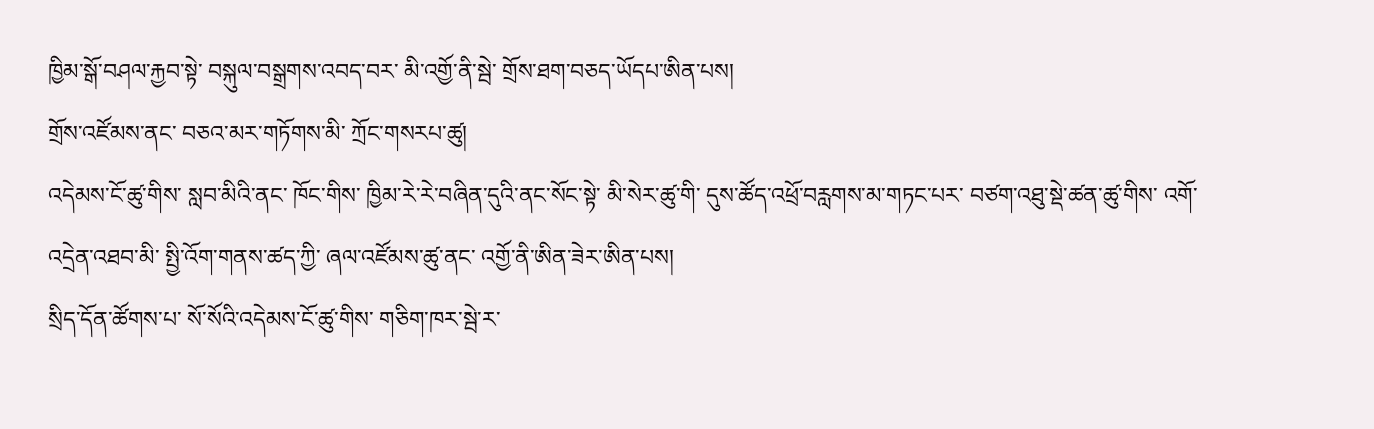ཁྱིམ་སྒོ་བཤལ་རྐྱབ་སྟེ་ བསྐུལ་བསྒྲགས་འབད་བར་ མི་འགྱོ་ནི་སྦེ་ གྲོས་ཐག་བཅད་ཡོདཔ་ཨིན་པས།
གྲོས་འཛོམས་ནང་ བཅའ་མར་གཏོགས་མི་ ཀྲོང་གསརཔ་ཚུ།
འདེམས་ངོ་ཚུ་གིས་ སླབ་མིའི་ནང་ ཁོང་གིས་ ཁྱིམ་རེ་རེ་བཞིན་དུའི་ནང་སོང་སྟེ་ མི་སེར་ཚུ་གི་ དུས་ཚོད་འཕྲོ་བརླགས་མ་གཏང་པར་ བཙག་འཐུ་སྡེ་ཚན་ཚུ་གིས་ འགོ་འདྲེན་འཐབ་མི་ སྤྱི་འོག་གནས་ཚད་ཀྱི་ ཞལ་འཛོམས་ཚུ་ནང་ འགྱོ་ནི་ཨིན་ཟེར་ཨིན་པས།
སྲིད་དོན་ཚོགས་པ་ སོ་སོའི་འདེམས་ངོ་ཚུ་གིས་ གཅིག་ཁར་སྦེ་ར་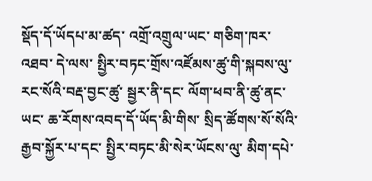སྡོད་དོ་ཡོདཔ་མ་ཚད་ འགྲོ་འགྲུལ་ཡང་ གཅིག་ཁར་འཐབ་ དེ་ལས་ སྤྱིར་བཏང་གྲོས་འཛོམས་ཚུ་གི་སྐབས་ལུ་ རང་སོའི་བརྡ་བྱང་ཚུ་ སྦྱར་ནི་དང་ ལོག་ཕབ་ནི་ཚུ་ནང་ཡང་ ཆ་རོགས་འབད་དོ་ཡོད་མི་གིས་ སྲིད་ཚོགས་སོ་སོའི་ རྒྱབ་སྐྱོར་པ་དང་ སྤྱིར་བཏང་མི་སེར་ཡོངས་ལུ་ མིག་དཔེ་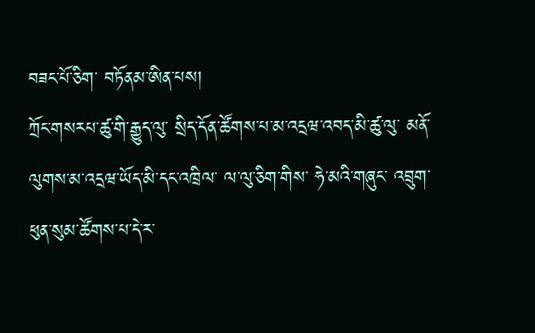བཟང་པོ་ཅིག་ བཏོནམ་ཨིན་པས།
ཀྲོང་གསརཔ་ཚུ་གི་རྒྱུད་ལུ་ སྲིད་དོན་ཚོགས་པ་མ་འདྲཝ་འབད་མི་ཚུ་ལུ་ མནོ་ལུགས་མ་འདྲཝ་ཡོད་མི་དང་འཁྲིལ་ ལ་ལུ་ཅིག་གིས་ ཧེ་མའི་གཞུང་ འབྲུག་ཕུན་སུམ་ཚོགས་པ་དེ་ར་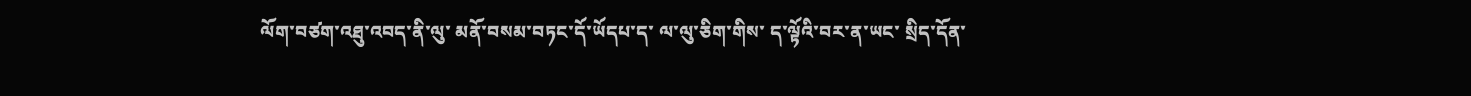ལོག་བཙག་འཐུ་འབད་ནི་ལུ་ མནོ་བསམ་བཏང་དོ་ཡོདཔ་ད་ ལ་ལུ་ཅིག་གིས་ ད་ལྟོའི་བར་ན་ཡང་ སྲིད་དོན་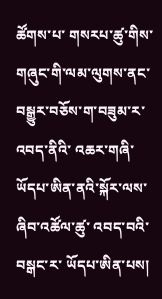ཚོགས་པ་ གསརཔ་ཚུ་གིས་ གཞུང་གི་ལམ་ལུགས་ནང་ བསྒྱུར་བཅོས་ག་བཟུམ་ར་འབད་ནིའི་ འཆར་གཞི་ཡོདཔ་ཨིན་ནའི་སྐོར་ལས་ ཞིབ་འཚོལ་ཚུ་ འབད་བའི་བསྒང་ར་ ཡོདཔ་ཨིན་པས།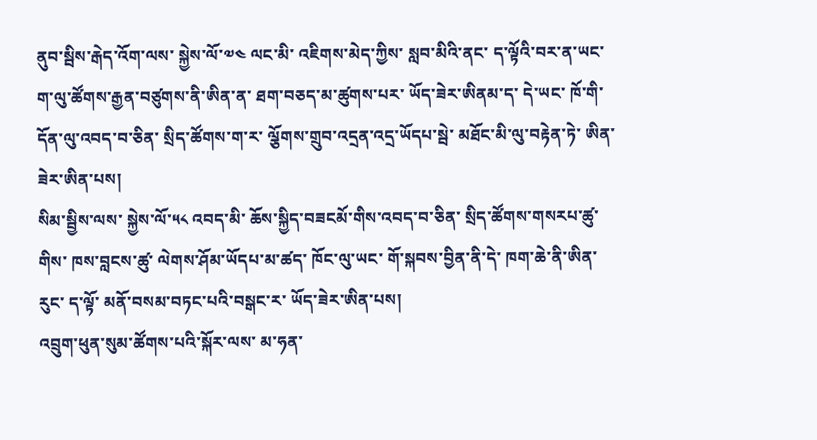ནུབ་སྦིས་རྒེད་འོག་ལས་ སྐྱེས་ལོ་༧༤ ལང་མི་ འཇིགས་མེད་ཀྱིས་ སླབ་མིའི་ནང་ ད་ལྟོའི་བར་ན་ཡང་ ག་ལུ་ཚོགས་རྒྱན་བཙུགས་ནི་ཨིན་ན་ ཐག་བཅད་མ་ཚུགས་པར་ ཡོད་ཟེར་ཨིནམ་ད་ དེ་ཡང་ ཁོ་གི་དོན་ལུ་འབད་བ་ཅིན་ སྲིད་ཚོགས་ག་ར་ ལྕོགས་གྲུབ་འདྲན་འདྲ་ཡོདཔ་སྦེ་ མཐོང་མི་ལུ་བརྟེན་ཏེ་ ཨིན་ཟེར་ཨིན་པས།
སིམ་སྦྱིས་ལས་ སྐྱེས་ལོ་༥༨ འབད་མི་ ཆོས་སྐྱིད་བཟངམོ་གིས་འབད་བ་ཅིན་ སྲིད་ཚོགས་གསརཔ་ཚུ་གིས་ ཁས་བླངས་ཚུ་ ལེགས་ཤོམ་ཡོདཔ་མ་ཚད་ ཁོང་ལུ་ཡང་ གོ་སྐབས་བྱིན་ནི་དེ་ ཁག་ཆེ་ནི་ཨིན་རུང་ ད་ལྟོ་ མནོ་བསམ་བཏང་པའི་བསྒང་ར་ ཡོད་ཟེར་ཨིན་པས།
འབྲུག་ཕུན་སུམ་ཚོགས་པའི་སྐོར་ལས་ མ་ཧན་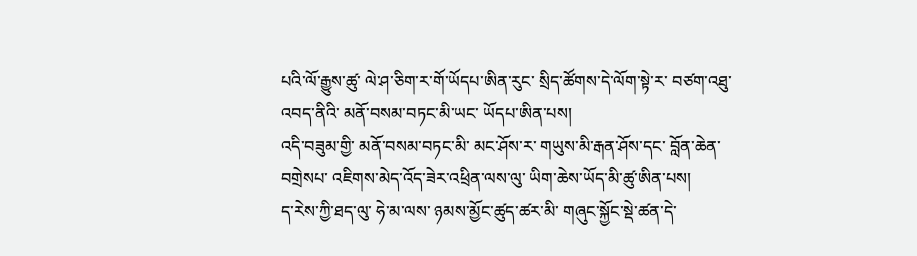པའི་ལོ་རྒྱུས་ཚུ་ ལེ་ཤ་ཅིག་ར་གོ་ཡོདཔ་ཨིན་རུང་ སྲིད་ཚོགས་དེ་ལོག་སྟེ་ར་ བཙག་འཐུ་འབད་ནིའི་ མནོ་བསམ་བཏང་མི་ཡང་ ཡོདཔ་ཨིན་པས།
འདི་བཟུམ་གྱི་ མནོ་བསམ་བཏང་མི་ མང་ཤོས་ར་ གཡུས་མི་རྒན་ཤོས་དང་ བློན་ཆེན་བགྲེསཔ་ འཇིགས་མེད་འོད་ཟེར་འཕྲིན་ལས་ལུ་ ཡིག་ཆེས་ཡོད་མི་ཚུ་ཨིན་པས།
ད་རེས་ཀྱི་ཐད་ལུ་ ཧེ་མ་ལས་ ཉམས་མྱོང་ཚུད་ཚར་མི་ གཞུང་སྐྱོང་སྡེ་ཚན་དེ་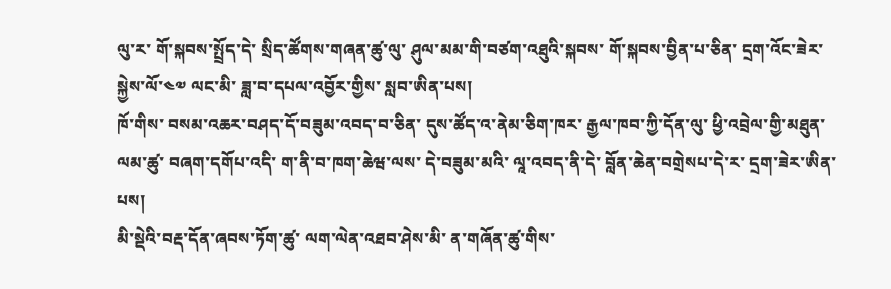ལུ་ར་ གོ་སྐབས་སྤྲོད་དེ་ སྲིད་ཚོགས་གཞན་ཚུ་ལུ་ ཤུལ་མམ་གི་བཙག་འཐུའི་སྐབས་ གོ་སྐབས་བྱིན་པ་ཅིན་ དྲག་འོང་ཟེར་ སྐྱེས་ལོ་༤༧ ལང་མི་ ཟླ་བ་དཔལ་འབྱོར་གྱིས་ སླབ་ཨིན་པས།
ཁོ་གིས་ བསམ་འཆར་བཤད་དོ་བཟུམ་འབད་བ་ཅིན་ དུས་ཚོད་འ་ནེམ་ཅིག་ཁར་ རྒྱལ་ཁབ་ཀྱི་དོན་ལུ་ ཕྱི་འབྲེལ་གྱི་མཐུན་ལམ་ཚུ་ བཞག་དགོཔ་འདི་ ག་ནི་བ་ཁག་ཆེཝ་ལས་ དེ་བཟུམ་མའི་ ལཱ་འབད་ནི་དེ་ བློན་ཆེན་བགྲེསཔ་དེ་ར་ དྲག་ཟེར་ཨིན་པས།
མི་སྡེའི་བརྡ་དོན་ཞབས་ཏོག་ཚུ་ ལག་ལེན་འཐབ་ཤེས་མི་ ན་གཞོན་ཚུ་གིས་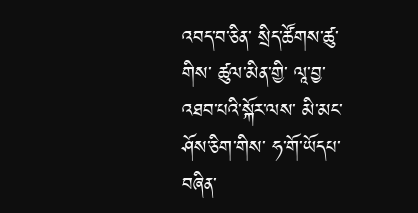འབད་བ་ཅིན་ སྲིད་ཚོགས་ཚུ་གིས་ ཚུལ་མིན་གྱི་ ལཱ་བྱ་འཐབ་པའི་སྐོར་ལས་ མི་མང་ཤོས་ཅིག་གིས་ ཧ་གོ་ཡོདཔ་བཞིན་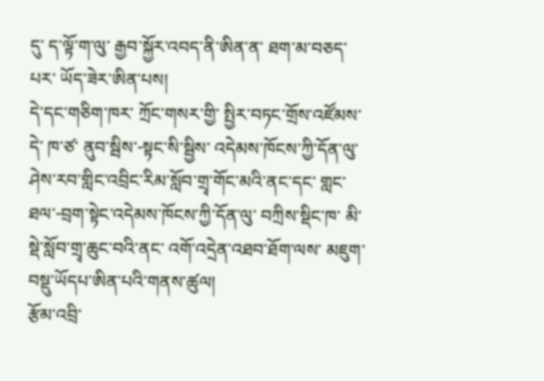དུ་ ད་ལྟོ་ག་ལུ་ རྒྱབ་སྐྱོར་འབད་ནི་ཨིན་ན་ ཐག་མ་བཅད་པར་ ཡོད་ཟེར་ཨིན་པས།
དེ་དང་གཅིག་ཁར་ ཀྲོང་གསར་གྱི་ སྤྱིར་བཏང་གྲོས་འཛོམས་དེ་ ཁ་ཙ་ ནུབ་སྦིས་-སྟང་སི་སྦྱིས་ འདེམས་ཁོངས་ཀྱི་དོན་ལུ་ ཤེས་རབ་གླིང་འབྲིང་རིམ་སློབ་གྲྭ་གོང་མའི་ནང་དང་ གླང་ཐལ་-བྲག་སྟེང་འདེམས་ཁོངས་ཀྱི་དོན་ལུ་ བཀྲིས་སྡིང་ཁ་ མི་སྡེ་སློབ་གྲྭ་ཆུང་བའི་ནང་ འགོ་འདྲེན་འཐབ་ཐོག་ལས་ མཇུག་བསྡུ་ཡོདཔ་ཨིན་པའི་གནས་ཚུལ།
རྩོམ་འབྲི་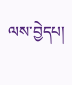ལས་བྱེདཔ།